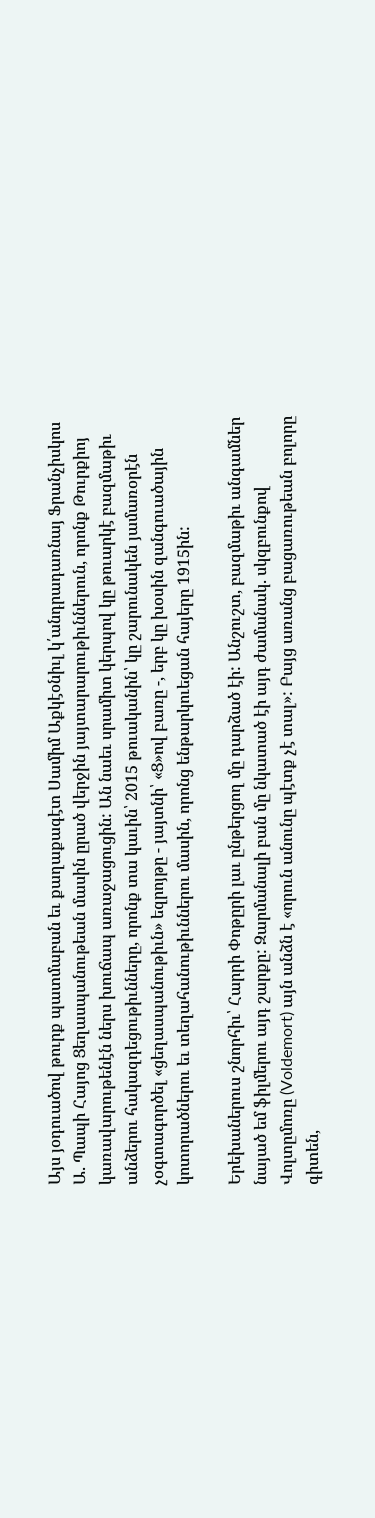Այս յօդուածով թուրք պատմաբան եւ քաղաքագէտ Սամիմ Աքկէօնիւլ կ՛անդրադառնայ Ֆրանչիսկոս Ա. Պապի Հայոց Ցեղասպանութեան մասին ըրած վերջին յայտարարութիւններուն, որոնք Թուրքիոյ կառավարութենէն ներս խուճապ առաջացուցին: Ան նաեւ սրամիտ կերպով կը թուարկէ բազմաթիւ անձերու հակազդեցութիւնները, որոնք տա կաւին՝ 2015 թուականին՝ կը շարունակեն յամառօրէն չօգտագործել «ցեղասպանութիւն» եզրոյթը - յայտնի՝ «Ց»ով բառը -, երբ կը խօսին զանգուածային կոտորածներու եւ տեղահանութիւններու մասին, որոնց ենթարկուեցան հայերը 1915ին:

Երեխաներուս շնորհիւ՝ Հարրի Փոթըրի լաւ ընթերցող մը դարձած էի: Անշուշտ, բազմաթիւ անգամներ նայած եմ ֆիլմերու այդ շարքը: Զարմանալի բան մը նկատած էի այդ ժամանակ. սկզբունքով Վոլտըմոռը (Voldemort) այն անձն է «որուն անունը պէտք չէ տալ»: Բայց առանց բացառութեան բոլորը գիտեն,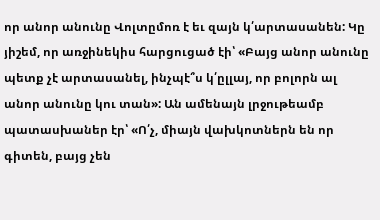որ անոր անունը Վոլտըմոռ է եւ զայն կ՛արտասանեն: Կը յիշեմ, որ առջինեկիս հարցուցած էի՝ «Բայց անոր անունը պետք չէ արտասանել, ինչպէ՞ս կ՛ըլլայ, որ բոլորն ալ անոր անունը կու տան»: Ան ամենայն լրջութեամբ պատասխաներ էր՝ «Ո՛չ, միայն վախկոտներն են որ գիտեն, բայց չեն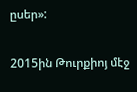ըսեր»:

2015ին Թուրքիոյ մէջ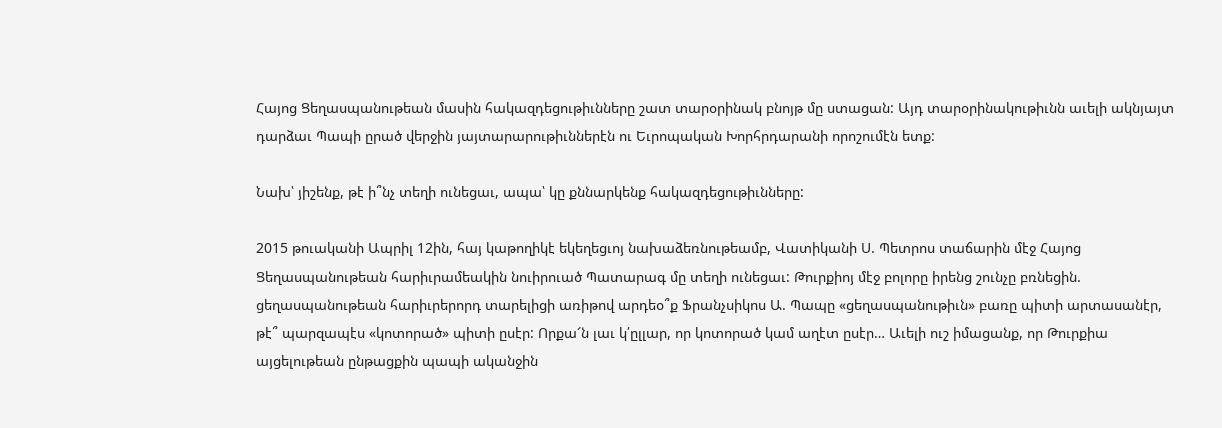Հայոց Ցեղասպանութեան մասին հակազդեցութիւնները շատ տարօրինակ բնոյթ մը ստացան: Այդ տարօրինակութիւնն աւելի ակնյայտ դարձաւ Պապի ըրած վերջին յայտարարութիւններէն ու Եւրոպական Խորհրդարանի որոշումէն ետք:

Նախ՝ յիշենք, թէ ի՞նչ տեղի ունեցաւ, ապա՝ կը քննարկենք հակազդեցութիւնները:

2015 թուականի Ապրիլ 12ին, հայ կաթողիկէ եկեղեցւոյ նախաձեռնութեամբ, Վատիկանի Ս. Պետրոս տաճարին մէջ Հայոց Ցեղասպանութեան հարիւրամեակին նուիրուած Պատարագ մը տեղի ունեցաւ: Թուրքիոյ մէջ բոլորը իրենց շունչը բռնեցին. ցեղասպանութեան հարիւրերորդ տարելիցի առիթով արդեօ՞ք Ֆրանչսիկոս Ա. Պապը «ցեղասպանութիւն» բառը պիտի արտասանէր, թէ՞ պարզապէս «կոտորած» պիտի ըսէր: Որքա՜ն լաւ կ՛ըլլար, որ կոտորած կամ աղէտ ըսէր… Աւելի ուշ իմացանք, որ Թուրքիա այցելութեան ընթացքին պապի ականջին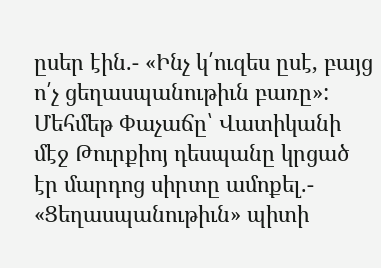ըսեր էին.- «Ինչ կ՛ուզես ըսէ, բայց ո՛չ ցեղասպանութիւն բառը»: Մեհմեթ Փաչաճը՝ Վատիկանի մէջ Թուրքիոյ դեսպանը կրցած էր մարդոց սիրտը ամոքել.- «Ցեղասպանութիւն» պիտի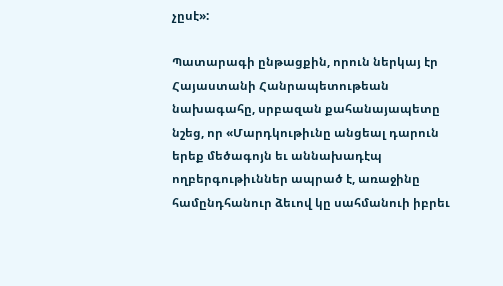չըսէ»:

Պատարագի ընթացքին, որուն ներկայ էր Հայաստանի Հանրապետութեան նախագահը, սրբազան քահանայապետը նշեց, որ «Մարդկութիւնը անցեալ դարուն երեք մեծագոյն եւ աննախադէպ ողբերգութիւններ ապրած է, առաջինը համընդհանուր ձեւով կը սահմանուի իբրեւ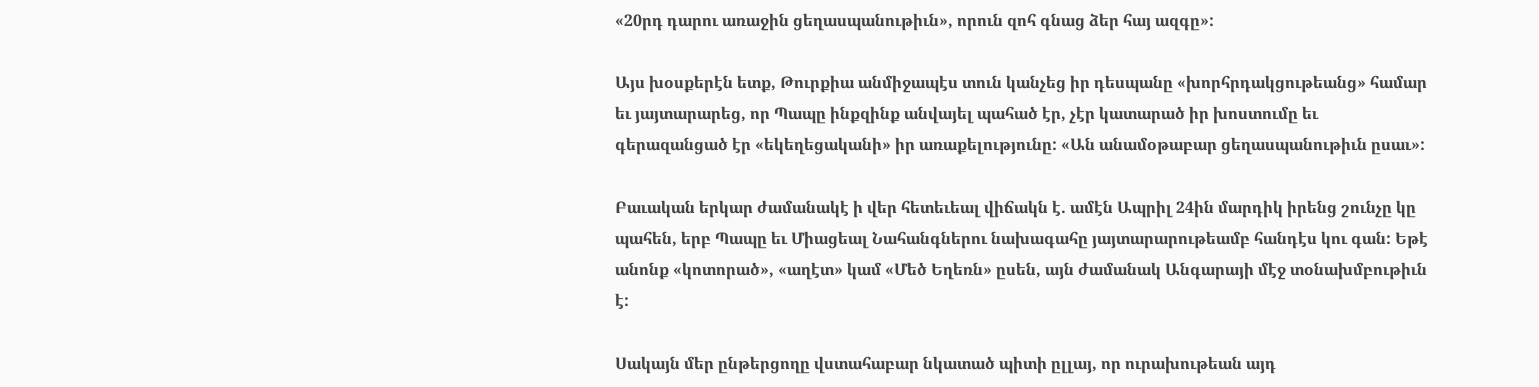«20րդ դարու առաջին ցեղասպանութիւն», որուն զոհ գնաց ձեր հայ ազգը»:

Այս խօսքերէն ետք, Թուրքիա անմիջապէս տուն կանչեց իր դեսպանը «խորհրդակցութեանց» համար եւ յայտարարեց, որ Պապը ինքզինք անվայել պահած էր, չէր կատարած իր խոստումը եւ գերազանցած էր «եկեղեցականի» իր առաքելությունը: «Ան անամօթաբար ցեղասպանութիւն ըսաւ»:

Բաւական երկար ժամանակէ ի վեր հետեւեալ վիճակն է. ամէն Ապրիլ 24ին մարդիկ իրենց շունչը կը պահեն, երբ Պապը եւ Միացեալ Նահանգներու նախագահը յայտարարութեամբ հանդէս կու գան: Եթէ անոնք «կոտորած», «աղէտ» կամ «Մեծ Եղեռն» ըսեն, այն ժամանակ Անգարայի մէջ տօնախմբութիւն է:

Սակայն մեր ընթերցողը վստահաբար նկատած պիտի ըլլայ, որ ուրախութեան այդ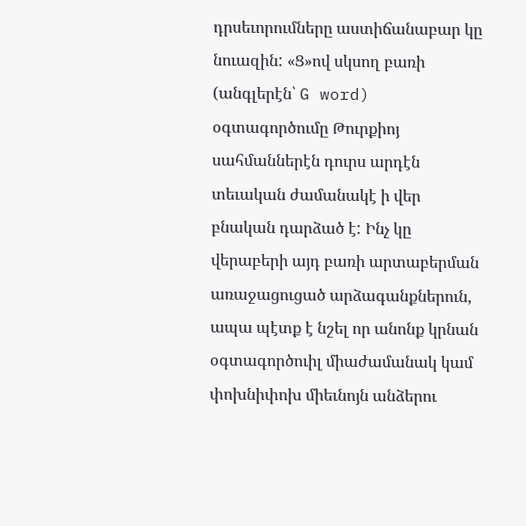դրսեւորումները աստիճանաբար կը նուազին: «Ց»ով սկսող բառի (անգլերէն՝ G word) օգտագործումը Թուրքիոյ սահմաններէն դուրս արդէն տեւական ժամանակէ ի վեր բնական դարձած է: Ինչ կը վերաբերի այդ բառի արտաբերման առաջացուցած արձագանքներուն, ապա պէտք է նշել որ անոնք կրնան օգտագործուիլ միաժամանակ կամ փոխնիփոխ միեւնոյն անձերու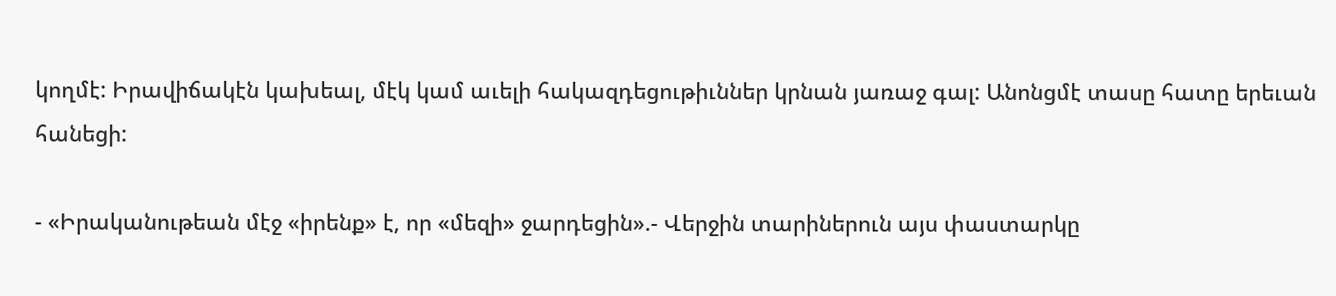կողմէ: Իրավիճակէն կախեալ, մէկ կամ աւելի հակազդեցութիւններ կրնան յառաջ գալ: Անոնցմէ տասը հատը երեւան հանեցի:

- «Իրականութեան մէջ «իրենք» է, որ «մեզի» ջարդեցին».- Վերջին տարիներուն այս փաստարկը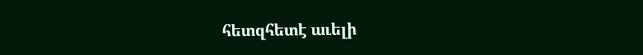հետզհետէ աւելի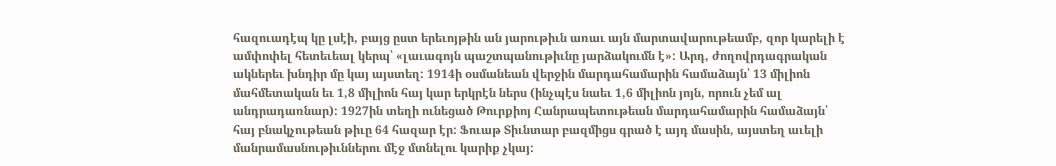հազուադէպ կը լսէի, բայց ըստ երեւոյթին ան յարութիւն առաւ այն մարտավարութեամբ, զոր կարելի է ամփոփել հետեւեալ կերպ՝ «լաւագոյն պաշտպանութիւնը յարձակումն է»: Արդ, ժողովրդագրական ակներեւ խնդիր մը կայ այստեղ: 1914ի օսմանեան վերջին մարդահամարին համաձայն՝ 13 միլիոն մահմետական եւ 1,8 միլիոն հայ կար երկրէն ներս (ինչպէս նաեւ 1,6 միլիոն յոյն, որուն չեմ ալ անդրադառնար): 1927ին տեղի ունեցած Թուրքիոյ Հանրապետութեան մարդահամարին համաձայն՝ հայ բնակչութեան թիւը 64 հազար էր: Ֆուաթ Տիւնտար բազմիցս գրած է այդ մասին, այստեղ աւելի մանրամասնութիւններու մէջ մտնելու կարիք չկայ: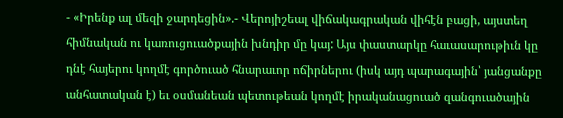- «Իրենք ալ մեզի ջարդեցին».- Վերոյիշեալ վիճակագրական վիհէն բացի, այստեղ հիմնական ու կառուցուածքային խնդիր մը կայ: Այս փաստարկը հաւասարութիւն կը դնէ հայերու կողմէ գործուած հնարաւոր ոճիրներու (իսկ այդ պարագային՝ յանցանքը անհատական է) եւ օսմանեան պետութեան կողմէ իրականացուած զանգուածային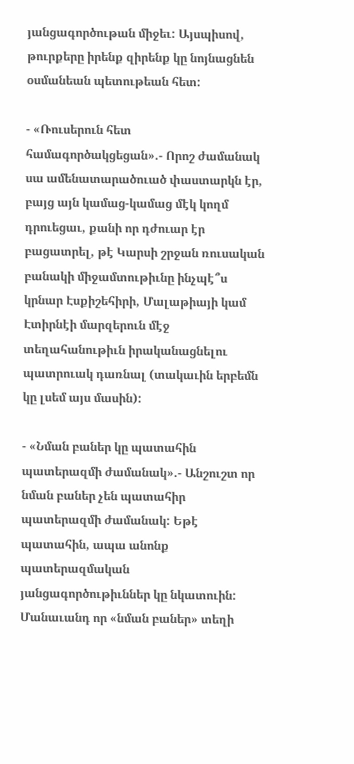յանցագործութան միջեւ: Այսպիսով, թուրքերը իրենք զիրենք կը նոյնացնեն օսմանեան պետութեան հետ:

- «Ռուսերուն հետ համագործակցեցան».- Որոշ ժամանակ սա ամենատարածուած փաստարկն էր, բայց այն կամաց-կամաց մէկ կողմ դրուեցաւ, քանի որ դժուար էր բացատրել, թէ Կարսի շրջան ռուսական բանակի միջամտութիւնը ինչպէ՞ս կրնար Էսքիշեհիրի, Մալաթիայի կամ Էտիրնէի մարզերուն մէջ տեղահանութիւն իրականացնելու պատրուակ դառնալ (տակաւին երբեմն կը լսեմ այս մասին):

- «Նման բաներ կը պատահին պատերազմի ժամանակ».- Անշուշտ որ նման բաներ չեն պատահիր պատերազմի ժամանակ: Եթէ պատահին, ապա անոնք պատերազմական յանցագործութիւններ կը նկատուին: Մանաւանդ որ «նման բաներ» տեղի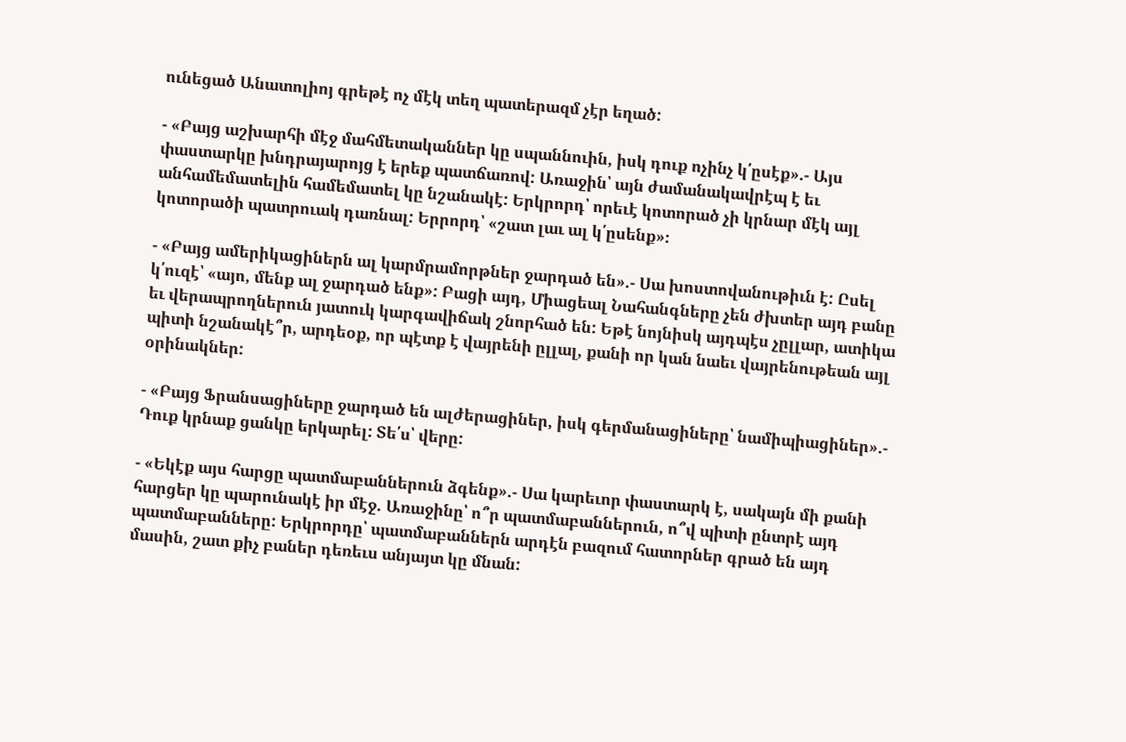ունեցած Անատոլիոյ գրեթէ ոչ մէկ տեղ պատերազմ չէր եղած:

- «Բայց աշխարհի մէջ մահմետականներ կը սպաննուին, իսկ դուք ոչինչ կ՛ըսէք».- Այս փաստարկը խնդրայարոյց է երեք պատճառով: Առաջին՝ այն ժամանակավրէպ է եւ անհամեմատելին համեմատել կը նշանակէ: Երկրորդ՝ որեւէ կոտորած չի կրնար մէկ այլ կոտորածի պատրուակ դառնալ: Երրորդ՝ «շատ լաւ ալ կ՛ըսենք»։

- «Բայց ամերիկացիներն ալ կարմրամորթներ ջարդած են».- Սա խոստովանութիւն է: Ըսել կ՛ուզէ՝ «այո, մենք ալ ջարդած ենք»: Բացի այդ, Միացեալ Նահանգները չեն ժխտեր այդ բանը եւ վերապրողներուն յատուկ կարգավիճակ շնորհած են: Եթէ նոյնիսկ այդպէս չըլլար, ատիկա պիտի նշանակէ՞ր, արդեօք, որ պէտք է վայրենի ըլլալ, քանի որ կան նաեւ վայրենութեան այլ օրինակներ:

- «Բայց Ֆրանսացիները ջարդած են ալժերացիներ, իսկ գերմանացիները՝ նամիպիացիներ».- Դուք կրնաք ցանկը երկարել: Տե՛ս՝ վերը:

- «Եկէք այս հարցը պատմաբաններուն ձգենք».- Սա կարեւոր փաստարկ է, սակայն մի քանի հարցեր կը պարունակէ իր մէջ. Առաջինը՝ ո՞ր պատմաբաններուն, ո՞վ պիտի ընտրէ այդ պատմաբանները: Երկրորդը՝ պատմաբաններն արդէն բազում հատորներ գրած են այդ մասին, շատ քիչ բաներ դեռեւս անյայտ կը մնան: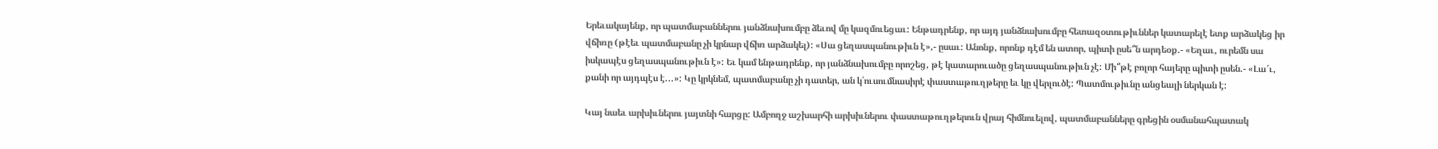Երեւակայենք, որ պատմաբաններու յանձնախումբը ձեւով մը կազմուեցաւ: Ենթադրենք, որ այդ յանձնախումբը հետազօտութիւններ կատարելէ ետք արձակեց իր վճիռը (թէեւ պատմաբանը չի կրնար վճիռ արձակել): «Սա ցեղասպանութիւն է»,- ըսաւ: Անոնք, որոնք դէմ են ատոր, պիտի ըսե՞ն արդեօք.- «Եղաւ, ուրեմն սա իսկապէս ցեղասպանութիւն է»: Եւ կամ ենթադրենք, որ յանձնախումբը որոշեց, թէ կատարուածը ցեղասպանութիւն չէ: Մի՞թէ բոլոր հայերը պիտի ըսեն.- «Լա՜ւ, քանի որ այդպէս է...»: Կը կրկնեմ, պատմաբանը չի դատեր, ան կ՛ուսումնասիրէ փաստաթուղթերը եւ կը վերլուծէ: Պատմութիւնը անցեալի ներկան է:

Կայ նաեւ արխիւներու յայտնի հարցը: Ամբողջ աշխարհի արխիւներու փաստաթուղթերուն վրայ հիմնուելով, պատմաբանները գրեցին օսմանահպատակ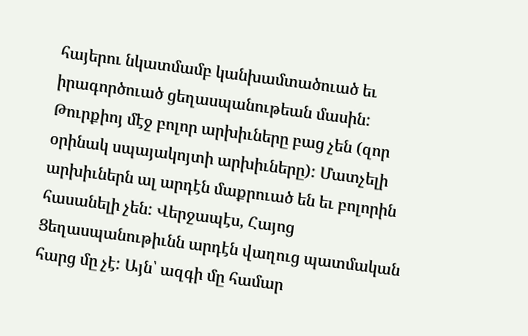հայերու նկատմամբ կանխամտածուած եւ իրագործուած ցեղասպանութեան մասին: Թուրքիոյ մէջ բոլոր արխիւները բաց չեն (զոր օրինակ սպայակոյտի արխիւները): Մատչելի արխիւներն ալ արդէն մաքրուած են եւ բոլորին հասանելի չեն: Վերջապէս, Հայոց Ցեղասպանութիւնն արդէն վաղուց պատմական հարց մը չէ: Այն՝ ազգի մը համար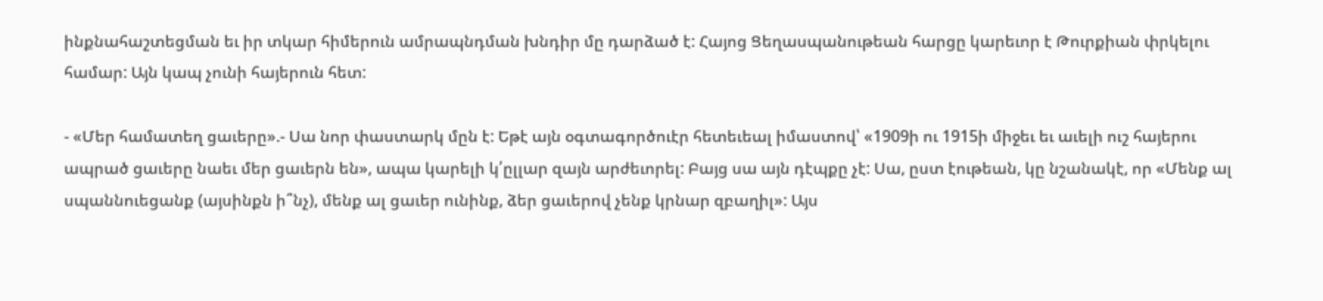ինքնահաշտեցման եւ իր տկար հիմերուն ամրապնդման խնդիր մը դարձած է: Հայոց Ցեղասպանութեան հարցը կարեւոր է Թուրքիան փրկելու համար: Այն կապ չունի հայերուն հետ:

- «Մեր համատեղ ցաւերը».- Սա նոր փաստարկ մըն է: Եթէ այն օգտագործուէր հետեւեալ իմաստով՝ «1909ի ու 1915ի միջեւ եւ աւելի ուշ հայերու ապրած ցաւերը նաեւ մեր ցաւերն են», ապա կարելի կ՛ըլլար զայն արժեւորել: Բայց սա այն դէպքը չէ: Սա, ըստ էութեան, կը նշանակէ, որ «Մենք ալ սպաննուեցանք (այսինքն ի՞նչ), մենք ալ ցաւեր ունինք, ձեր ցաւերով չենք կրնար զբաղիլ»: Այս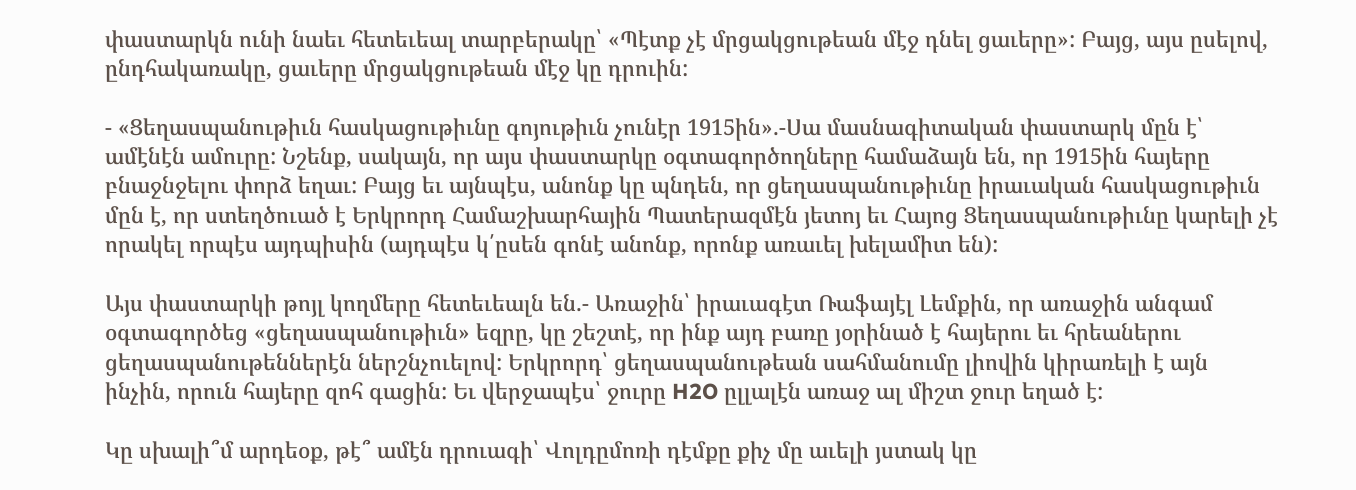փաստարկն ունի նաեւ հետեւեալ տարբերակը՝ «Պէտք չէ մրցակցութեան մէջ դնել ցաւերը»: Բայց, այս ըսելով, ընդհակառակը, ցաւերը մրցակցութեան մէջ կը դրուին:

- «Ցեղասպանութիւն հասկացութիւնը գոյութիւն չունէր 1915ին».-Սա մասնագիտական փաստարկ մըն է՝ ամէնէն ամուրը: Նշենք, սակայն, որ այս փաստարկը օգտագործողները համաձայն են, որ 1915ին հայերը բնաջնջելու փորձ եղաւ: Բայց եւ այնպէս, անոնք կը պնդեն, որ ցեղասպանութիւնը իրաւական հասկացութիւն մըն է, որ ստեղծուած է Երկրորդ Համաշխարհային Պատերազմէն յետոյ եւ Հայոց Ցեղասպանութիւնը կարելի չէ որակել որպէս այդպիսին (այդպէս կ՛ըսեն գոնէ անոնք, որոնք առաւել խելամիտ են):

Այս փաստարկի թոյլ կողմերը հետեւեալն են.- Առաջին՝ իրաւագէտ Ռաֆայէլ Լեմքին, որ առաջին անգամ օգտագործեց «ցեղասպանութիւն» եզրը, կը շեշտէ, որ ինք այդ բառը յօրինած է հայերու եւ հրեաներու ցեղասպանութեններէն ներշնչուելով: Երկրորդ՝ ցեղասպանութեան սահմանումը լիովին կիրառելի է այն ինչին, որուն հայերը զոհ գացին: Եւ վերջապէս՝ ջուրը H2O ըլլալէն առաջ ալ միշտ ջուր եղած է:

Կը սխալի՞մ արդեօք, թէ՞ ամէն դրուագի՝ Վոլդըմոռի դէմքը քիչ մը աւելի յստակ կը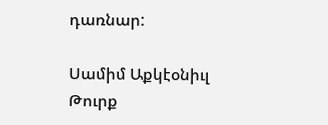դառնար:

Սամիմ Աքկէօնիւլ
Թուրք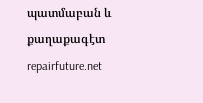պատմաբան և քաղաքագէտ
repairfuture.net